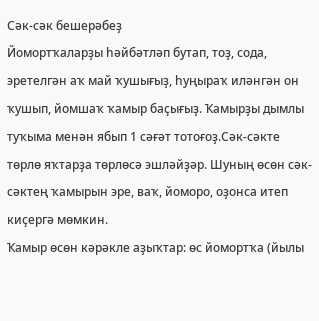Сәк-сәк бешерәбеҙ
Йомортҡаларҙы һәйбәтләп бутап, тоҙ, сода, эретелгән аҡ май ҡушығыҙ, hуңыраҡ иләнгән он ҡушып, йомшаҡ ҡамыр баҫығыҙ. Ҡамырҙы дымлы туҡыма менән ябып 1 сәғәт тотоғоҙ.Сәк-сәкте төрлө яҡтарҙа төрлөсә эшләйҙәр. Шуның өсөн сәк-сәктең ҡамырын эре, ваҡ, йоморо, оҙонса итеп киҫергә мөмкин.
Ҡамыр өсөн кәрәкле аҙыҡтар: өс йомортҡа (йылы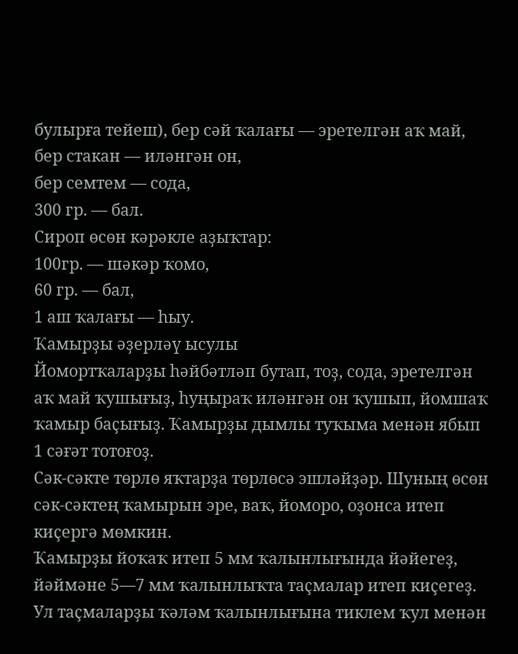булырға тейеш), бер сәй ҡалағы — эретелгән аҡ май,
бер стакан — иләнгән он,
бер семтем — сода,
300 гр. — бал.
Сироп өсөн кәрәкле аҙыҡтар:
100гр. — шәкәр ҡомо,
60 гр. — бал,
1 аш ҡалағы — hыу.
Ҡамырҙы әҙерләү ысулы
Йомортҡаларҙы һәйбәтләп бутап, тоҙ, сода, эретелгән аҡ май ҡушығыҙ, hуңыраҡ иләнгән он ҡушып, йомшаҡ ҡамыр баҫығыҙ. Ҡамырҙы дымлы туҡыма менән ябып 1 сәғәт тотоғоҙ.
Сәк-сәкте төрлө яҡтарҙа төрлөсә эшләйҙәр. Шуның өсөн сәк-сәктең ҡамырын эре, ваҡ, йоморо, оҙонса итеп киҫергә мөмкин.
Ҡамырҙы йоҡаҡ итеп 5 мм ҡалынлығында йәйегеҙ, йәймәне 5—7 мм ҡалынлыҡта таҫмалар итеп киҫегеҙ. Ул таҫмаларҙы ҡәләм ҡалынлығына тиклем ҡул менән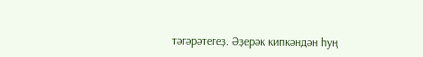тәгәрәтегеҙ. Әҙерәк кипкәндән hуң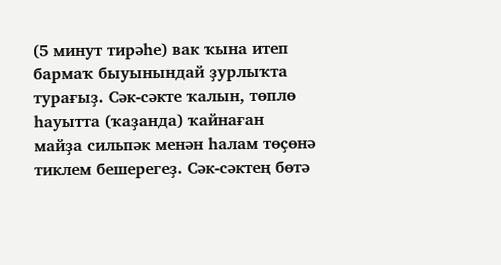(5 минут тирәhе) вак ҡына итеп бармаҡ быуынындай ҙурлыҡта турағыҙ. Сәк-сәкте ҡалын, төплө hауытта (ҡаҙанда) ҡайнаған майҙа сильпәк менән hалам төҫөнә тиклем бешерегеҙ. Сәк-сәктең бөтә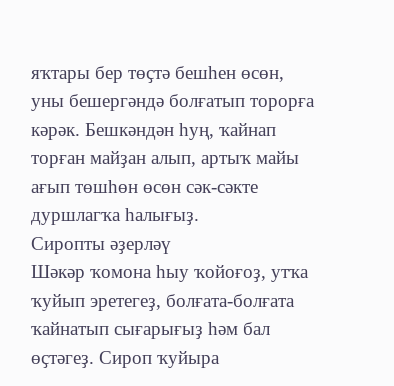яҡтары бер төҫтә бешhен өсөн, уны бешергәндә болғатып торорға кәрәк. Бешкәндән hуң, ҡайнап торған майҙан алып, артыҡ майы ағып төшhөн өсөн сәк-сәкте дуршлагҡа hалығыҙ.
Сиропты әҙерләү
Шәкәр ҡомона hыу ҡойоғоҙ, утҡа ҡуйып эретегеҙ, болғата-болғата ҡайнатып сығарығыҙ hәм бал өҫтәгеҙ. Сироп ҡуйыра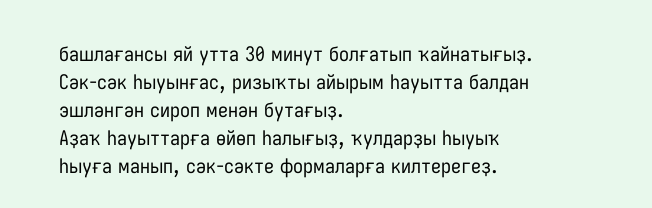башлағансы яй утта 30 минут болғатып ҡайнатығыҙ.
Сәк-сәк hыуынғас, ризыҡты айырым hауытта балдан эшләнгән сироп менән бутағыҙ.
Аҙаҡ hауыттарға өйөп hалығыҙ, ҡулдарҙы hыуыҡ hыуға манып, сәк-сәкте формаларға килтерегеҙ.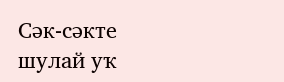Сәк-сәкте шулай уҡ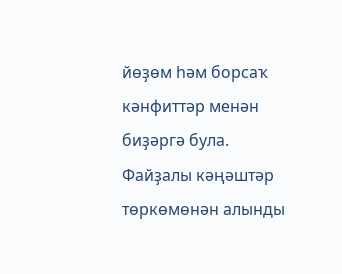йөҙөм һәм борсаҡ кәнфиттәр менән биҙәргә була.
Файҙалы кәңәштәр төркөмөнән алынды